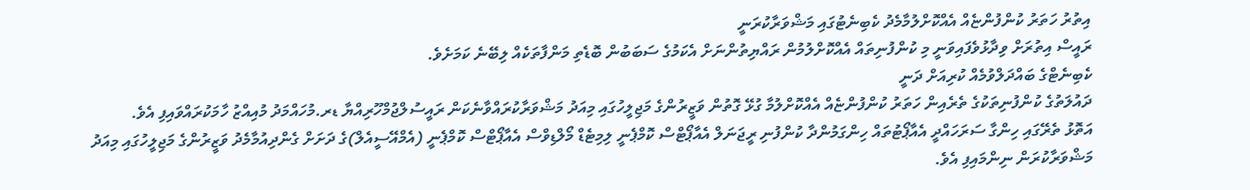އިތުރު ހަތަރު ކުންފުންޏެއް އެއްކޮށްލުމާމެދު ކެބިނެޓުގައި މަޝްވަރާކުރަނީ
ރައީސް އިތުރަށް ވިދާޅުވެފައިވަނީ މި ކުންފުނިތައް އެއްކޮށްލުމުން ރައްޔިތުންނަށް އެކަމުގެ ސަބަބުން ބޮޑެތި މަންފާތަކެއް ލިބޭނެ ކަމަށެވެ.
ކެބިނެޓްގެ ބައްދަލްވުމެއް ކުރިއަށް ދަނީ
ދައުލަތުގެ ކުންފުނިތަކުގެ ތެރެއިން ހަތަރު ކުންފުންޏެއް އެއްކޮށްލުމާ ގުޅޭ ގޮތުން ވަޒީރުންގެ މަޖިލީހުގައި މިއަދު މަޝްވަރާކުރައްވާނެކަން ރައީސުލްޖުމްހޫރިއްޔާ ޑރ.މުހައްމަދު މުއިއްޒު ހާމަކުރައްވައިފި އެވެ.
އަތޮޅު ތެރޭގައި ހިންގާ ސަރަހައްދީ އެއާޕޯޓުތައް ހިންގަމުންދާ ކުންފުނި ރީޖަނަލް އެއާޕޯޓްސް ކޮމްޕެނީ ލިމިޓެޑް މޯލްޑިވްސް އެއާޕޯޓްސް ކޮމްޕެނީ (އެމްއޭސީއެލް)ގެ ދަށަށް ގެންދިއުމާމެދު ވަޒީރުންގެ މަޖިލީހުގައި މިއަދު މަޝްވަރާކުރަން ނިންމައިފި އެވެ.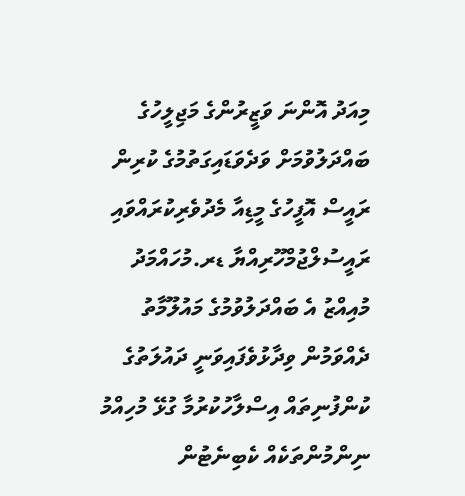މިއަދު އޮންނަ ވަޒީރުންގެ މަޖިލީހުގެ ބައްދަލުވުމަށް ވަދެވަޑައިގަތުމުގެ ކުރިން ރައީސް އޮފީހުގެ މީޑިއާ މެދުވެރިކުރައްވައި ރައީސުލްޖުމްހޫރިއްޔާ ޑރ.މުހައްމަދު މުއިއްޒު އެ ބައްދަލުވުމުގެ މައުލޫމާތު ދެއްވަމުން ވިދާޅުވެފައިވަނީ ދައުލަތުގެ ކުންފުނިތައް އިސްލާހުކުރުމާ ގުޅޭ މުހިއްމު ނިންމުންތަކެއް ކެބިނެޓުން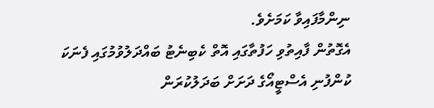ނިންމާފައިވާ ކަމަށެވެ.
އެގޮތުން ފާއިތުވި ހަފުތާގައި އޮތް ކެބިނެޓު ބައްދަލުވުމުގައި ފެނަކަ ކުންފުނި އެސްޓީއޯގެ ދަށަށް ބަދަލުކުރަން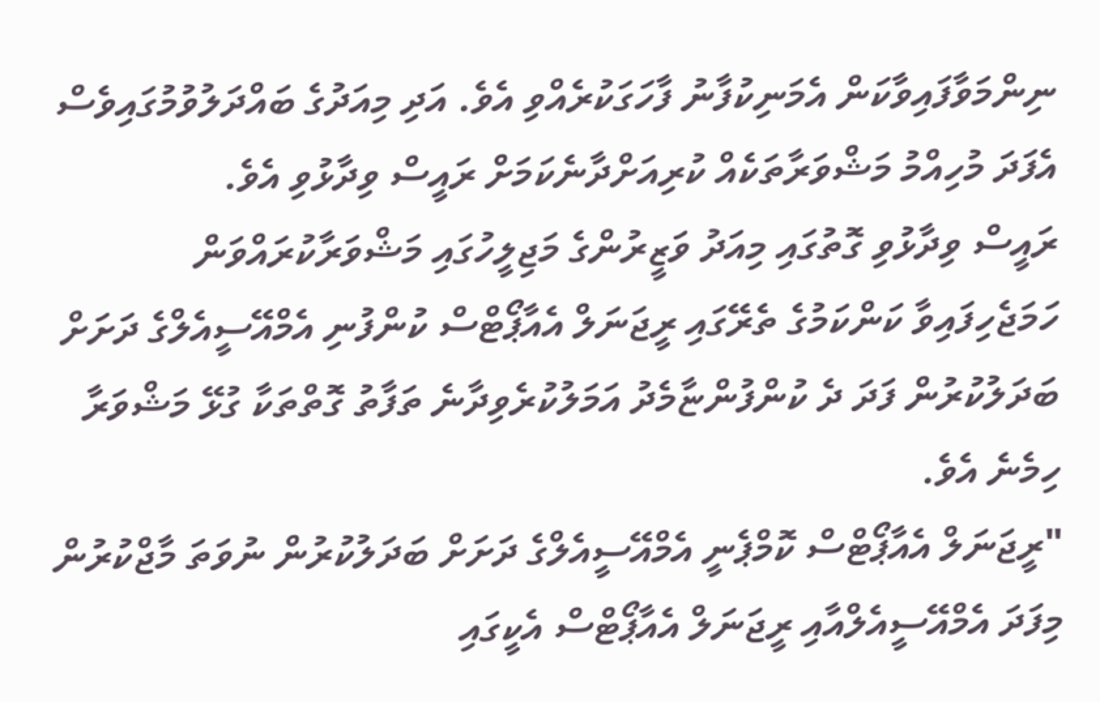ނިންމަވާފައިވާކަން އެމަނިކުފާނު ފާހަގަކުރެއްވި އެވެ. އަދި މިއަދުގެ ބައްދަލުވުމުގައިވެސް އެފަދަ މުހިއްމު މަޝްވަރާތަކެއް ކުރިއަށްދާނެކަމަށް ރައީސް ވިދާޅުވި އެވެ.
ރައީސް ވިދާޅުވި ގޮތުގައި މިއަދު ވަޒީރުންގެ މަޖިލީހުގައި މަޝްވަރާކުރައްވަން ހަމަޖެހިފައިވާ ކަންކަމުގެ ތެރޭގައި ރީޖަނަލް އެއާޕޯޓްސް ކުންފުނި އެމްއޭސީއެލްގެ ދަށަށް ބަދަލުކުރުން ފަދަ ދެ ކުންފުންޏާމެދު އަމަލުކުރެވިދާނެ ތަފާތު ގޮތްތަކާ ގުޅޭ މަޝްވަރާ ހިމެނެ އެވެ.
"ރީޖަނަލް އެއާޕޯޓްސް ކޮމްޕެނީ އެމްއޭސީއެލްގެ ދަށަށް ބަދަލުކުރުން ނުވަތަ މާޖްކުރުން މިފަދަ އެމްއޭސީއެލްއާއި ރީޖަނަލް އެއާޕޯޓްސް އެކީގައި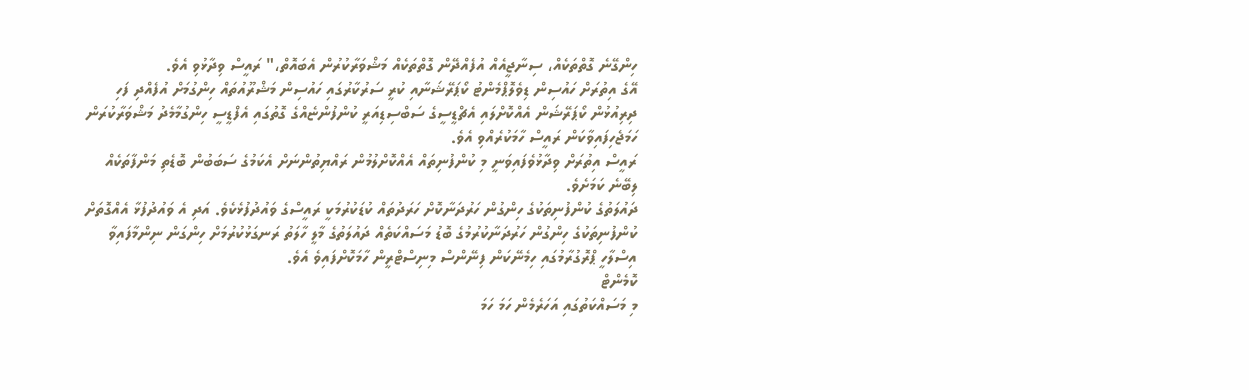ހިންގޭނެ ގޮތްތަކެއް، ސިނާޖީއެއް އުފެއްދޭން ގޮތްތަކެއް މަޝްވަރާކުރުން އެބައޮތް،" ރައީސް ވިދާޅުވި އެވެ.
އޭގެ އިތުރަށް ހައުސިން ޑިވެލޮޕްމެންޓު ކޯޕަރޭޝަނާއި ކުރީ ސަރުކާރުގައި ހައުސިން މަޝްރޫއުތައް ހިންގުމަށް އުފެއްދި ފަހި ދިރިއުޅުން ކޯޕަރޭޝަން އެއްކޮށްލައި އެޗްޑީސީގެ ސަބްސިޑިއަރީ ކުންފުންޏެއްގެ ގޮތުގައި އެފްޑީސީ ހިންގުމާމެދު މަޝްވަރާކުރަން ހަމަޖެހިފައިވާކަން ރައީސް ހާމަކުރެއްވި އެވެ.
ރައީސް އިތުރަށް ވިދާޅުވެފައިވަނީ މި ކުންފުނިތައް އެއްކޮށްލުމުން ރައްޔިތުންނަށް އެކަމުގެ ސަބަބުން ބޮޑެތި މަންފާތަކެއް ލިބޭނެ ކަމަށެވެ.
ދައުލަތުގެ ކުންފުނިތަކުގެ ހިންގުން ހަރުދަނާކޮށް ހަރަދުތައް ކުޑަކުރުމަކީ ރައީސްގެ ވައުދުފުޅެކެވެ. އަދި އެ ވައުދުފުޅާ އެއްގޮތަށް ކުންފުނިތަކުގެ ހިންގުން ހަރުދަނާކުރުމުގެ ބޮޑު މަސައްކަތެއް ދައުލަތުގެ މާލީ ހާލަތު ރަނގަޅުކުރުމަށް ހިންގަން ނިންމާފައިވާ އިސްލާހީ ޕްރޮގުރާމުގައި ހިމެނޭކަން ފިނޭންސް މިނިސްޓްރީން ހާމަކޮށްފައިވެ އެވެ.
ކޮމެންޓް
މި މަސައްކަތުގައި އަހަރެމެން ހަމަ ހަމަ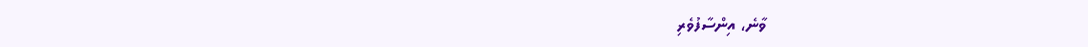ވާނެ، އިންސާފުވެރި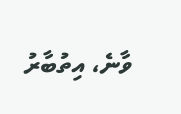ވާނެ، އިތުބާރު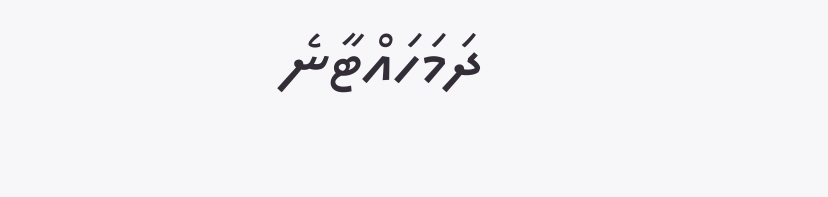ދަމަހައްޓާނެ